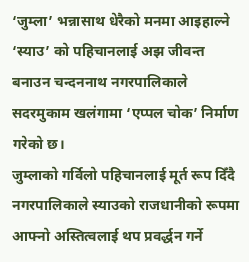‘जुम्ला’ भन्नासाथ धेरैको मनमा आइहाल्ने ‘स्याउ’ को पहिचानलाई अझ जीवन्त बनाउन चन्दननाथ नगरपालिकाले सदरमुकाम खलंगामा ‘एप्पल चोक’ निर्माण गरेको छ।
जुम्लाको गर्विलो पहिचानलाई मूर्त रूप दिँदै नगरपालिकाले स्याउको राजधानीको रूपमा आफ्नो अस्तित्वलाई थप प्रवर्द्धन गर्ने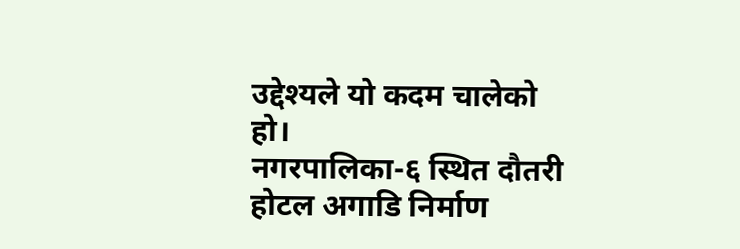उद्देश्यले यो कदम चालेको हो।
नगरपालिका-६ स्थित दौतरी होटल अगाडि निर्माण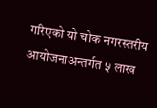गरिएको यो चोक नगरस्तरीय आयोजनाअन्तर्गत ५ लाख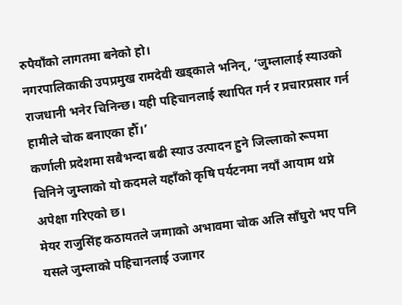रुपैयाँको लागतमा बनेको हो।
नगरपालिकाकी उपप्रमुख रामदेवी खड्काले भनिन्, ‘जुम्लालाई स्याउको राजधानी भनेर चिनिन्छ। यही पहिचानलाई स्थापित गर्न र प्रचारप्रसार गर्न हामीले चोक बनाएका हौँ।’
कर्णाली प्रदेशमा सबैभन्दा बढी स्याउ उत्पादन हुने जिल्लाको रूपमा चिनिने जुम्लाको यो कदमले यहाँको कृषि पर्यटनमा नयाँ आयाम थप्ने अपेक्षा गरिएको छ।
मेयर राजुसिंह कठायतले जग्गाको अभावमा चोक अलि साँघुरो भए पनि यसले जुम्लाको पहिचानलाई उजागर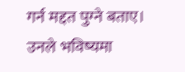गर्न मद्दत पुग्ने बताए।
उनले भविष्यमा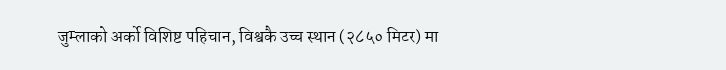जुम्लाको अर्को विशिष्ट पहिचान, विश्वकै उच्च स्थान (२८५० मिटर) मा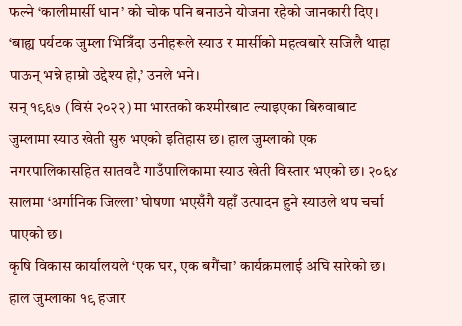फल्ने ‘कालीमार्सी धान’ को चोक पनि बनाउने योजना रहेको जानकारी दिए।
‘बाह्य पर्यटक जुम्ला भित्रिँदा उनीहरूले स्याउ र मार्सीको महत्वबारे सजिलै थाहा पाऊन् भन्ने हाम्रो उद्देश्य हो,’ उनले भने।
सन् १९६७ (विसं २०२२) मा भारतको कश्मीरबाट ल्याइएका बिरुवाबाट जुम्लामा स्याउ खेती सुरु भएको इतिहास छ। हाल जुम्लाको एक नगरपालिकासहित सातवटै गाउँपालिकामा स्याउ खेती विस्तार भएको छ। २०६४ सालमा ‘अर्गानिक जिल्ला’ घोषणा भएसँगै यहाँ उत्पादन हुने स्याउले थप चर्चा पाएको छ।
कृषि विकास कार्यालयले ‘एक घर, एक बगैंचा’ कार्यक्रमलाई अघि सारेको छ। हाल जुम्लाका १९ हजार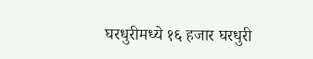घरधुरीमध्ये १६ हजार घरधुरी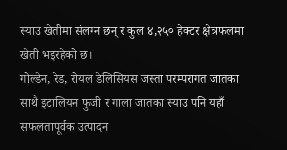स्याउ खेतीमा संलग्न छन् र कुल ४,२५० हेक्टर क्षेत्रफलमा खेती भइरहेको छ।
गोल्डेन, रेड, रोयल डेलिसियस जस्ता परम्परागत जातका साथै इटालियन फुजी र गाला जातका स्याउ पनि यहाँ सफलतापूर्वक उत्पादन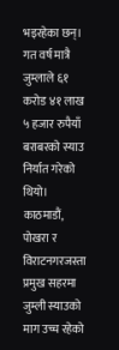भइरहेका छन्।
गत वर्ष मात्रै जुम्लाले ६१ करोड ४१ लाख ५ हजार रुपैयाँ बराबरको स्याउ निर्यात गरेको थियो। काठमाडौं, पोखरा र विराटनगरजस्ता प्रमुख सहरमा जुम्ली स्याउको माग उच्च रहेको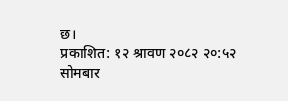छ।
प्रकाशित: १२ श्रावण २०८२ २०:५२ सोमबार